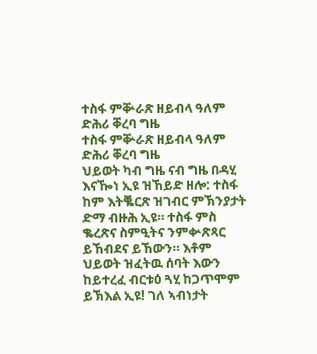ተስፋ ምቝራጽ ዘይብላ ዓለም ድሕሪ ቐረባ ግዜ
ተስፋ ምቝራጽ ዘይብላ ዓለም ድሕሪ ቐረባ ግዜ
ህይወት ካብ ግዜ ናብ ግዜ በዳሂ እናዀነ ኢዩ ዝኸይድ ዘሎ: ተስፋ ከም እትቘርጽ ዝገብር ምኽንያታት ድማ ብዙሕ ኢዩ። ተስፋ ምስ ቈረጽና ስምዒትና ንምቍጽጻር ይኸብደና ይኸውን። እቶም ህይወት ዝፈትዉ ሰባት እውን ከይተረፈ ብርቱዕ ጓሂ ከጋጥሞም ይኽእል ኢዩ! ገለ ኣብነታት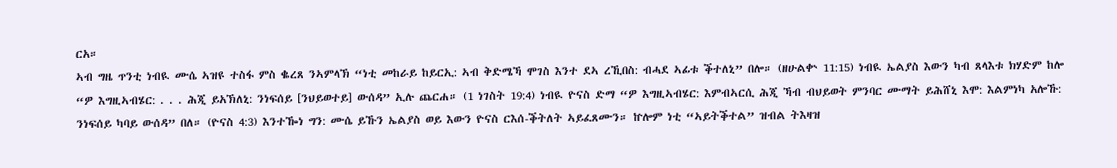ርአ።
ኣብ ግዜ ጥንቲ ነብዪ ሙሴ ኣዝዩ ተስፋ ምስ ቈረጸ ንኣምላኽ “ነቲ መከራይ ከይርኢ: ኣብ ቅድሜኻ ሞገስ እንተ ደኣ ረኺበስ: ብሓደ ኣፊቱ ቕተለኒ” በሎ። (ዘሁልቍ 11:15) ነብዪ ኤልያስ እውን ካብ ጸላእቱ ክሃድም ከሎ “ዎ እግዚኣብሄር: . . . ሕጂ ይአኽለኒ: ንነፍሰይ [ንህይወተይ] ውሰዳ” ኢሉ ጨርሐ። (1 ነገስት 19:4) ነብዪ ዮናስ ድማ “ዎ እግዚኣብሄር: እምብኣርሲ ሕጂ ኻብ ብህይወት ምንባር ሙማት ይሕሸኒ እሞ: እልምነካ አሎኹ: ንነፍሰይ ካባይ ውሰዳ” በለ። (ዮናስ 4:3) እንተዀነ ግን: ሙሴ ይኹን ኤልያስ ወይ እውን ዮናስ ርእሰ-ቕትለት ኣይፈጸሙን። ኵሎም ነቲ “ኣይትቕተል” ዝብል ትእዛዝ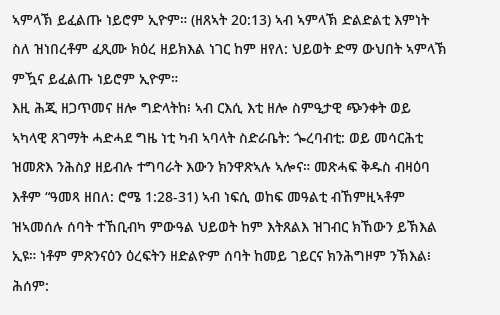ኣምላኽ ይፈልጡ ነይሮም ኢዮም። (ዘጸኣት 20:13) ኣብ ኣምላኽ ድልድልቲ እምነት ስለ ዝነበረቶም ፈጺሙ ክዕረ ዘይክእል ነገር ከም ዘየለ: ህይወት ድማ ውህበት ኣምላኽ ምዃና ይፈልጡ ነይሮም ኢዮም።
እዚ ሕጂ ዘጋጥመና ዘሎ ግድላትከ፧ ኣብ ርእሲ እቲ ዘሎ ስምዒታዊ ጭንቀት ወይ ኣካላዊ ጸገማት ሓድሓደ ግዜ ነቲ ካብ ኣባላት ስድራቤት: ጐረባብቲ: ወይ መሳርሕቲ ዝመጽእ ንሕስያ ዘይብሉ ተግባራት እውን ክንዋጽኣሉ ኣሎና። መጽሓፍ ቅዱስ ብዛዕባ እቶም “ዓመጻ ዘበለ: ሮሜ 1:28-31) ኣብ ነፍሲ ወከፍ መዓልቲ ብኸምዚኣቶም ዝኣመሰሉ ሰባት ተኸቢብካ ምውዓል ህይወት ከም እትጸልእ ዝገብር ክኸውን ይኽእል ኢዩ። ነቶም ምጽንናዕን ዕረፍትን ዘድልዮም ሰባት ከመይ ገይርና ክንሕግዞም ንኽእል፧
ሕሰም: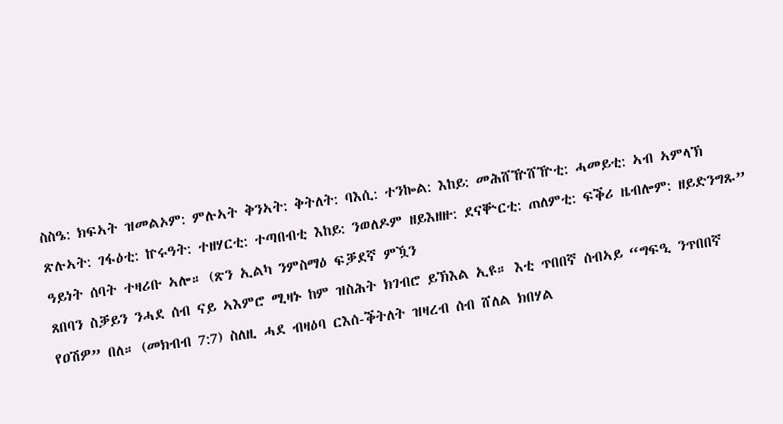ስስዔ: ክፍኣት ዝመልኦም: ምሉኣት ቅንኣት: ቅትለት: ባእሲ: ተንኰል: እከይ: መሕሸዅሸዅቲ: ሓመይቲ: ኣብ ኣምላኽ ጽሉኣት: ገፋዕቲ: ኵሩዓት: ተዘሃርቲ: ተጣበብቲ እከይ: ንወለዶም ዘይእዘዙ: ደናቝርቲ: ጠለምቲ: ፍቕሪ ዜብሎም: ዘይድንግጹ” ዓይነት ሰባት ተዛሪቡ ኣሎ። (ጽን ኢልካ ንምስማዕ ፍቓደኛ ምዃን
ጸበባን ስቓይን ንሓደ ሰብ ናይ ኣእምሮ ሚዛኑ ከም ዝስሕት ክገብሮ ይኽእል ኢዩ። እቲ ጥበበኛ ሰብኣይ “ግፍዒ ንጥበበኛ የዐሽዎ” በለ። (መክብብ 7:7) ስለዚ ሓደ ብዛዕባ ርእሰ-ቕትለት ዝዛረብ ሰብ ሸለል ክበሃል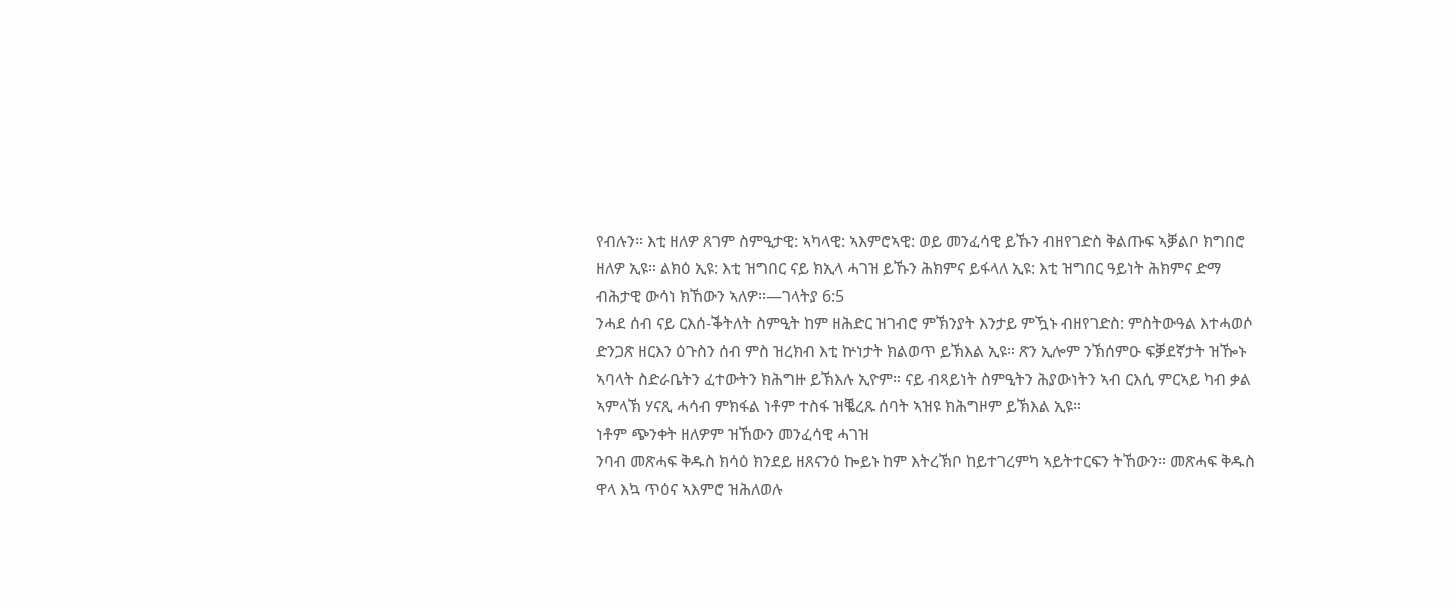የብሉን። እቲ ዘለዎ ጸገም ስምዒታዊ: ኣካላዊ: ኣእምሮኣዊ: ወይ መንፈሳዊ ይኹን ብዘየገድስ ቅልጡፍ ኣቓልቦ ክግበሮ ዘለዎ ኢዩ። ልክዕ ኢዩ: እቲ ዝግበር ናይ ክኢላ ሓገዝ ይኹን ሕክምና ይፋላለ ኢዩ: እቲ ዝግበር ዓይነት ሕክምና ድማ ብሕታዊ ውሳነ ክኸውን ኣለዎ።—ገላትያ 6:5
ንሓደ ሰብ ናይ ርእሰ-ቕትለት ስምዒት ከም ዘሕድር ዝገብሮ ምኽንያት እንታይ ምዃኑ ብዘየገድስ: ምስትውዓል እተሓወሶ ድንጋጽ ዘርእን ዕጉስን ሰብ ምስ ዝረክብ እቲ ኵነታት ክልወጥ ይኽእል ኢዩ። ጽን ኢሎም ንኽሰምዑ ፍቓደኛታት ዝዀኑ ኣባላት ስድራቤትን ፈተውትን ክሕግዙ ይኽእሉ ኢዮም። ናይ ብጻይነት ስምዒትን ሕያውነትን ኣብ ርእሲ ምርኣይ ካብ ቃል ኣምላኽ ሃናጺ ሓሳብ ምክፋል ነቶም ተስፋ ዝቘረጹ ሰባት ኣዝዩ ክሕግዞም ይኽእል ኢዩ።
ነቶም ጭንቀት ዘለዎም ዝኸውን መንፈሳዊ ሓገዝ
ንባብ መጽሓፍ ቅዱስ ክሳዕ ክንደይ ዘጸናንዕ ኰይኑ ከም እትረኽቦ ከይተገረምካ ኣይትተርፍን ትኸውን። መጽሓፍ ቅዱስ ዋላ እኳ ጥዕና ኣእምሮ ዝሕለወሉ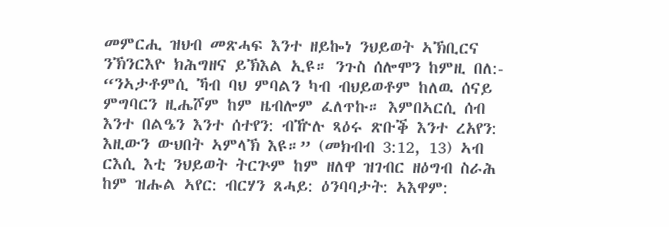መምርሒ ዝህብ መጽሓፍ እንተ ዘይኰነ ንህይወት ኣኽቢርና ንኽንርእዮ ክሕግዘና ይኽእል ኢዩ። ንጉስ ሰሎሞን ከምዚ በለ:- “ንኣታቶምሲ ኻብ ባህ ምባልን ካብ ብህይወቶም ከለዉ ሰናይ ምግባርን ዚሔሾም ከም ዜብሎም ፈለጥኩ። እምበኣርሲ ሰብ እንተ በልዔን እንተ ሰተየን: ብዅሉ ጻዕሩ ጽቡቕ እንተ ረአየን: እዚውን ውህበት ኣምላኽ እዩ።” (መክብብ 3:12, 13) ኣብ ርእሲ እቲ ንህይወት ትርጕም ከም ዘለዋ ዝገብር ዘዕግብ ስራሕ ከም ዝሑል ኣየር: ብርሃን ጸሓይ: ዕንባባታት: ኣእዋም: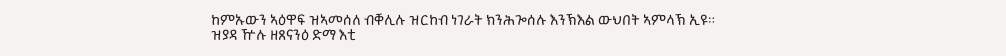ከምኡውን ኣዕዋፍ ዝኣመሰለ ብቐሊሉ ዝርከብ ነገራት ክንሕጐሰሉ እንኽእል ውህበት ኣምላኽ ኢዩ።
ዝያዳ ዅሉ ዘጸናንዕ ድማ እቲ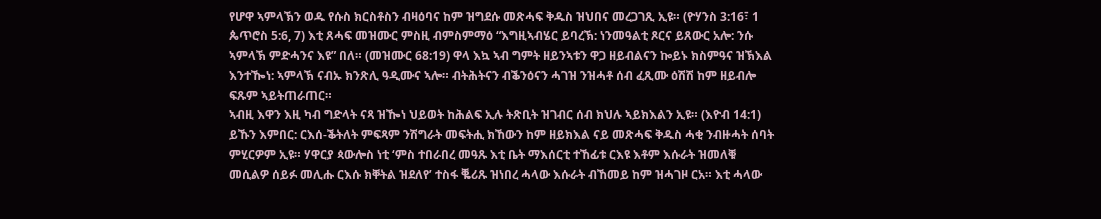የሆዋ ኣምላኽን ወዱ የሱስ ክርስቶስን ብዛዕባና ከም ዝግደሱ መጽሓፍ ቅዱስ ዝህበና መረጋገጺ ኢዩ። (ዮሃንስ 3:16፣ 1 ጴጥሮስ 5:6, 7) እቲ ጸሓፍ መዝሙር ምስዚ ብምስምማዕ “እግዚኣብሄር ይባረኽ: ነንመዓልቲ ጾርና ይጸውር አሎ: ንሱ ኣምላኽ ምድሓንና እዩ” በለ። (መዝሙር 68:19) ዋላ እኳ ኣብ ግምት ዘይንኣቱን ዋጋ ዘይብልናን ኰይኑ ክስምዓና ዝኽእል እንተዀነ: ኣምላኽ ናብኡ ክንጽሊ ዓዲሙና ኣሎ። ብትሕትናን ብቕንዕናን ሓገዝ ንዝሓቶ ሰብ ፈጺሙ ዕሽሽ ከም ዘይብሎ ፍጹም ኣይትጠራጠር።
ኣብዚ እዋን እዚ ካብ ግድላት ናጻ ዝዀነ ህይወት ከሕልፍ ኢሉ ትጽቢት ዝገብር ሰብ ክህሉ ኣይክእልን ኢዩ። (እዮብ 14:1) ይኹን እምበር: ርእሰ-ቕትለት ምፍጻም ንሽግራት መፍትሒ ክኸውን ከም ዘይክእል ናይ መጽሓፍ ቅዱስ ሓቂ ንብዙሓት ሰባት ምሂርዎም ኢዩ። ሃዋርያ ጳውሎስ ነቲ ‘ምስ ተበራበረ መዓጹ እቲ ቤት ማእሰርቲ ተኸፊቱ ርእዩ እቶም እሱራት ዝመለቑ መሲልዎ ሰይፉ መሊሑ ርእሱ ክቐትል ዝደለየ’ ተስፋ ቘሪጹ ዝነበረ ሓላው እሱራት ብኸመይ ከም ዝሓገዞ ርአ። እቲ ሓላው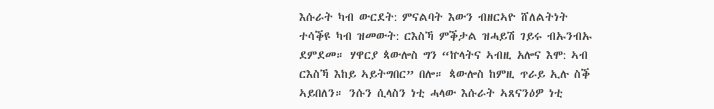እሱራት ካብ ውርደት: ምናልባት እውን ብዘርኣዮ ሸለልትነት ተሳቕዩ ካብ ዝመውት: ርእስኻ ምቕታል ዝሓይሽ ገይሩ ብኡንብኡ ደምደመ። ሃዋርያ ጳውሎስ ግን “ኵላትና ኣብዚ አሎና እሞ: ኣብ ርእስኻ እከይ ኣይትግበር” በሎ። ጳውሎስ ከምዚ ጥራይ ኢሉ ስቕ ኣይበለን። ንሱን ሲላስን ነቲ ሓላው እሱራት ኣጸናንዕዎ ነቲ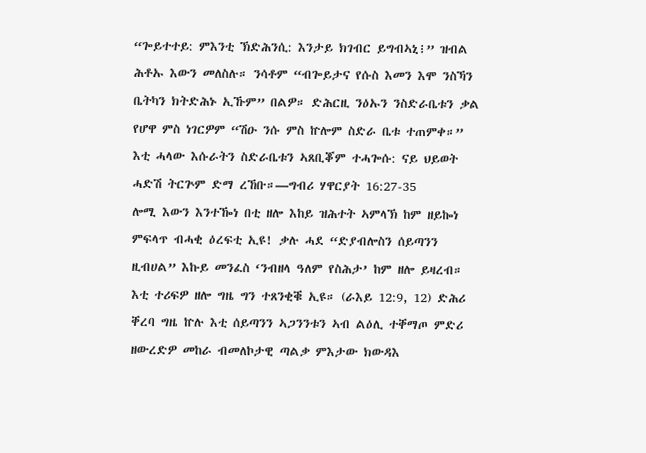“ጐይተተይ: ምእንቲ ኽድሕንሲ: እንታይ ክገብር ይግብኣኒ፧” ዝብል ሕቶኡ እውን መለስሉ። ንሳቶም “ብጐይታና የሱስ እመን እሞ ንስኻን ቤትካን ክትድሕኑ ኢኹም” በልዎ። ድሕርዚ ንዕኡን ንስድራቤቱን ቃል የሆዋ ምስ ነገርዎም “ሽዑ ንሱ ምስ ኵሎም ስድራ ቤቱ ተጠምቀ።” እቲ ሓላው እሱራትን ስድራቤቱን ኣጸቢቖም ተሓጐሱ: ናይ ህይወት ሓድሽ ትርጕም ድማ ረኸቡ።—ግብሪ ሃዋርያት 16:27-35
ሎሚ እውን እንተዀነ በቲ ዘሎ እከይ ዝሕተት ኣምላኽ ከም ዘይኰነ ምፍላጥ ብሓቂ ዕረፍቲ ኢዩ! ቃሉ ሓደ “ድያብሎስን ሰይጣንን ዚብሀል” እኩይ መንፈስ ‘ንብዘላ ዓለም የስሕታ’ ከም ዘሎ ይዛረብ። እቲ ተሪፍዎ ዘሎ ግዜ ግን ተጸንቂቑ ኢዩ። (ራእይ 12:9, 12) ድሕሪ ቐረባ ግዜ ኵሉ እቲ ሰይጣንን ኣጋንንቱን ኣብ ልዕሊ ተቐማጦ ምድሪ ዘውረድዎ መከራ ብመለኮታዊ ጣልቃ ምእታው ክውዳእ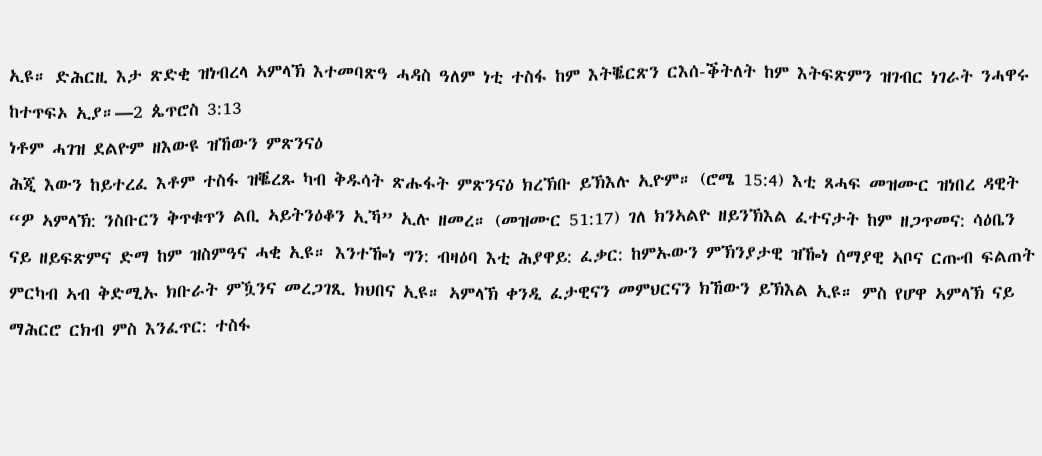ኢዩ። ድሕርዚ እታ ጽድቂ ዝነብረላ ኣምላኽ እተመባጽዓ ሓዳስ ዓለም ነቲ ተስፋ ከም እትቘርጽን ርእሰ-ቕትለት ከም እትፍጽምን ዝገብር ነገራት ንሓዋሩ ከተጥፍኦ ኢያ።—2 ጴጥሮስ 3:13
ነቶም ሓገዝ ደልዮም ዘእውዩ ዝኸውን ምጽንናዕ
ሕጂ እውን ከይተረፈ እቶም ተስፋ ዝቘረጹ ካብ ቅዱሳት ጽሑፋት ምጽንናዕ ክረኽቡ ይኽእሉ ኢዮም። (ሮሜ 15:4) እቲ ጸሓፍ መዝሙር ዝነበረ ዳዊት “ዎ ኣምላኽ: ንስቡርን ቅጥቁጥን ልቢ ኣይትንዕቆን ኢኻ” ኢሉ ዘመረ። (መዝሙር 51:17) ገለ ክንኣልዮ ዘይንኽእል ፈተናታት ከም ዘጋጥመና: ሳዕቤን ናይ ዘይፍጽምና ድማ ከም ዝስምዓና ሓቂ ኢዩ። እንተዀነ ግን: ብዛዕባ እቲ ሕያዋይ: ፈቃር: ከምኡውን ምኽንያታዊ ዝዀነ ሰማያዊ ኣቦና ርጡብ ፍልጠት ምርካብ ኣብ ቅድሚኡ ክቡራት ምዃንና መረጋገጺ ክህበና ኢዩ። ኣምላኽ ቀንዲ ፈታዊናን መምህርናን ክኸውን ይኽእል ኢዩ። ምስ የሆዋ ኣምላኽ ናይ ማሕርሮ ርክብ ምስ እንፈጥር: ተስፋ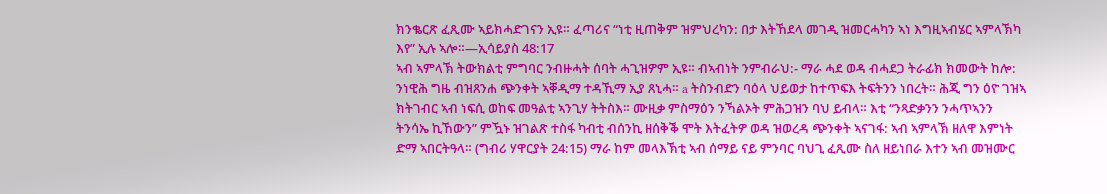ክንቈርጽ ፈጺሙ ኣይክሓድገናን ኢዩ። ፈጣሪና “ነቲ ዚጠቅም ዝምህረካን: በታ እትኸደላ መገዲ ዝመርሓካን ኣነ እግዚኣብሄር ኣምላኽካ እየ” ኢሉ ኣሎ።—ኢሳይያስ 48:17
ኣብ ኣምላኽ ትውክልቲ ምግባር ንብዙሓት ሰባት ሓጊዝዎም ኢዩ። ብኣብነት ንምብራህ:- ማራ ሓደ ወዳ ብሓደጋ ትራፊክ ክመውት ከሎ: ንነዊሕ ግዜ ብዝጸንሐ ጭንቀት ኣቐዲማ ተዳኺማ ኢያ ጸኒሓ። a ትስንብድን ባዕላ ህይወታ ከተጥፍእ ትፍትንን ነበረት። ሕጂ ግን ዕዮ ገዝኣ ክትገብር ኣብ ነፍሲ ወከፍ መዓልቲ ኣንጊሃ ትትስእ። ሙዚቃ ምስማዕን ንኻልኦት ምሕጋዝን ባህ ይብላ። እቲ “ንጻድቃንን ንሓጥኣንን ትንሳኤ ኪኸውን” ምዃኑ ዝገልጽ ተስፋ ካብቲ ብሰንኪ ዘሰቅቕ ሞት እትፈትዎ ወዳ ዝወረዳ ጭንቀት ኣናገፋ: ኣብ ኣምላኽ ዘለዋ እምነት ድማ ኣበርትዓላ። (ግብሪ ሃዋርያት 24:15) ማራ ከም መላእኽቲ ኣብ ሰማይ ናይ ምንባር ባህጊ ፈጺሙ ስለ ዘይነበራ እተን ኣብ መዝሙር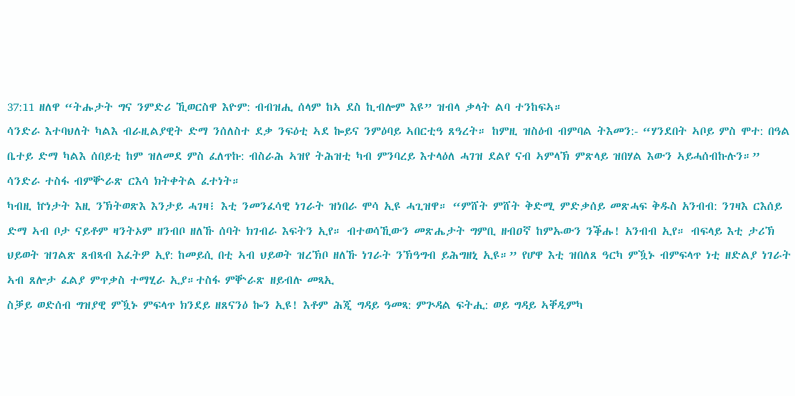37:11 ዘለዋ “ትሑታት ግና ንምድሪ ኺወርስዋ እዮም: ብብዝሒ ሰላም ከኣ ደስ ኪብሎም እዩ” ዝብላ ቃላት ልባ ተንከፍኣ።
ሳንድራ እተባህለት ካልእ ብራዚልያዊት ድማ ንሰለስተ ደቃ ንፍዕቲ ኣደ ኰይና ንምዕባይ ኣበርቲዓ ጸዓረት። ከምዚ ዝስዕብ ብምባል ትእመን:- “ሃንደበት ኣቦይ ምስ ሞተ: በዓል ቤተይ ድማ ካልእ ሰበይቲ ከም ዝለመደ ምስ ፈለጥኩ: ብስራሕ ኣዝየ ትሕዝቲ ካብ ምንባረይ እተላዕለ ሓገዝ ደልየ ናብ ኣምላኽ ምጽላይ ዝበሃል እውን ኣይሓሰብኩሉን።” ሳንድራ ተስፋ ብምቝራጽ ርእሳ ክትቀትል ፈተነት።
ካብዚ ኵነታት እዚ ንኽትወጽእ እንታይ ሓገዛ፧ እቲ ንመንፈሳዊ ነገራት ዝነበራ ሞሳ ኢዩ ሓጊዝዋ። “ምሸት ምሸት ቅድሚ ምድቃሰይ መጽሓፍ ቅዱስ አንብብ: ንገዛእ ርእሰይ ድማ ኣብ ቦታ ናይቶም ዛንትኦም ዘንብቦ ዘለኹ ሰባት ክገብራ እፍትን ኢየ። ብተወሳኺውን መጽሔታት ግምቢ ዘብዐኛ ከምኡውን ንቕሑ! አንብብ ኢየ። ብፍላይ እቲ ታሪኽ ህይወት ዝገልጽ ጸብጻብ እፈትዎ ኢየ: ከመይሲ በቲ ኣብ ህይወት ዝረኽቦ ዘለኹ ነገራት ንኽዓግብ ይሕግዘኒ ኢዩ።” የሆዋ እቲ ዝበለጸ ዓርካ ምዃኑ ብምፍላጥ ነቲ ዘድልያ ነገራት ኣብ ጸሎታ ፈልያ ምጥቃስ ተማሂራ ኢያ።ተስፋ ምቝራጽ ዘይብሉ መጻኢ
ስቓይ ወድሰብ ግዝያዊ ምዃኑ ምፍላጥ ክንደይ ዘጸናንዕ ኰን ኢዩ! እቶም ሕጂ ግዳይ ዓመጻ: ምጕዳል ፍትሒ: ወይ ግዳይ ኣቐዲምካ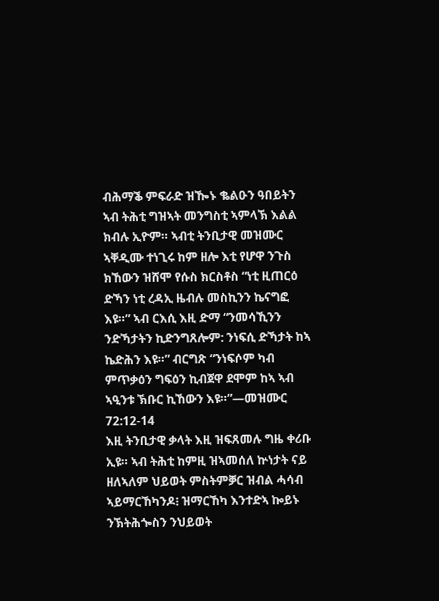ብሕማቕ ምፍራድ ዝዀኑ ቈልዑን ዓበይትን ኣብ ትሕቲ ግዝኣት መንግስቲ ኣምላኽ እልል ክብሉ ኢዮም። ኣብቲ ትንቢታዊ መዝሙር ኣቐዲሙ ተነጊሩ ከም ዘሎ እቲ የሆዋ ንጉስ ክኸውን ዝሸሞ የሱስ ክርስቶስ “ነቲ ዚጠርዕ ድኻን ነቲ ረዳኢ ዜብሉ መስኪንን ኬናግፎ እዩ።” ኣብ ርእሲ እዚ ድማ “ንመሳኺንን ንድኻታትን ኪድንግጸሎም: ንነፍሲ ድኻታት ከኣ ኬድሕን እዩ።” ብርግጽ “ንነፍሶም ካብ ምጥቃዕን ግፍዕን ኪብጀዋ ደሞም ከኣ ኣብ ኣዒንቱ ኽቡር ኪኸውን እዩ።”—መዝሙር 72:12-14
እዚ ትንቢታዊ ቃላት እዚ ዝፍጸመሉ ግዜ ቀሪቡ ኢዩ። ኣብ ትሕቲ ከምዚ ዝኣመሰለ ኵነታት ናይ ዘለኣለም ህይወት ምስትምቓር ዝብል ሓሳብ ኣይማርኸካንዶ፧ ዝማርኸካ እንተድኣ ኰይኑ ንኽትሕጐስን ንህይወት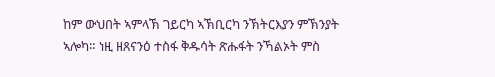ከም ውህበት ኣምላኽ ገይርካ ኣኽቢርካ ንኽትርእያን ምኽንያት ኣሎካ። ነዚ ዘጸናንዕ ተስፋ ቅዱሳት ጽሑፋት ንኻልኦት ምስ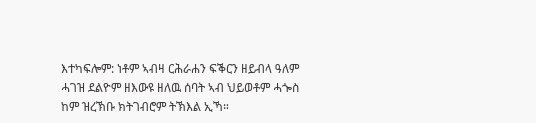እተካፍሎም: ነቶም ኣብዛ ርሕራሐን ፍቕርን ዘይብላ ዓለም ሓገዝ ደልዮም ዘእውዩ ዘለዉ ሰባት ኣብ ህይወቶም ሓጐስ ከም ዝረኽቡ ክትገብሮም ትኽእል ኢኻ።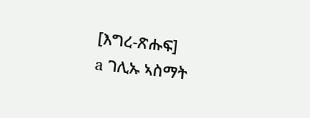[እግረ-ጽሑፍ]
a ገሊኡ ኣስማት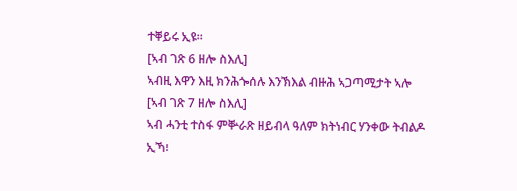ተቐይሩ ኢዩ።
[ኣብ ገጽ 6 ዘሎ ስእሊ]
ኣብዚ እዋን እዚ ክንሕጐሰሉ እንኽእል ብዙሕ ኣጋጣሚታት ኣሎ
[ኣብ ገጽ 7 ዘሎ ስእሊ]
ኣብ ሓንቲ ተስፋ ምቝራጽ ዘይብላ ዓለም ክትነብር ሃንቀው ትብልዶ ኢኻ፧